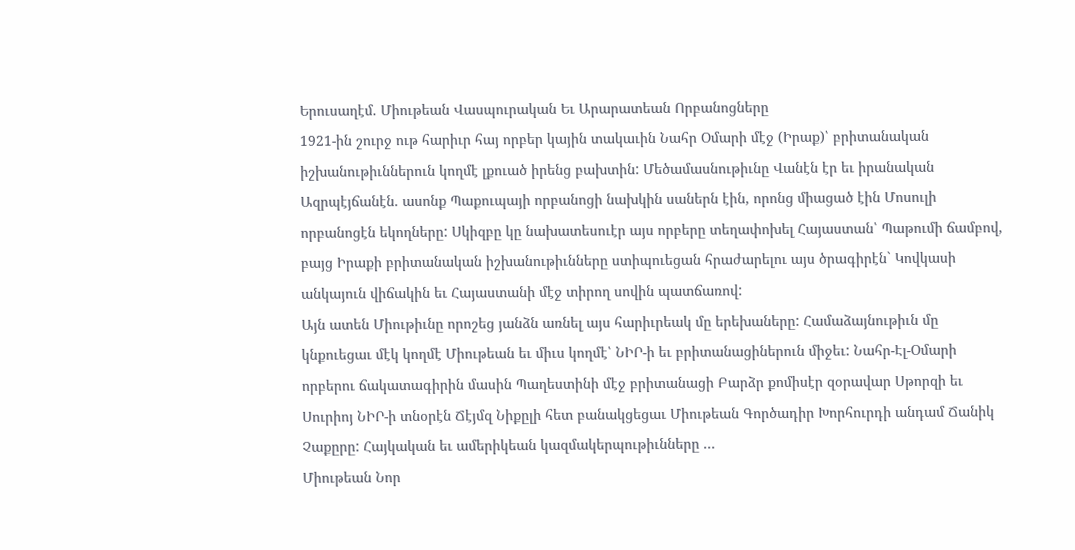Երուսաղէմ. Միութեան Վասպուրական Եւ Արարատեան Որբանոցները
1921-ին շուրջ ութ հարիւր հայ որբեր կային տակաւին Նահր Օմարի մէջ (Իրաք)՝ բրիտանական իշխանութիւններուն կողմէ լքուած իրենց բախտին: Մեծամասնութիւնը Վանէն էր եւ իրանական Ազրպէյճանէն. ասոնք Պաքուպայի որբանոցի նախկին սաներն էին, որոնց միացած էին Մոսուլի որբանոցէն եկողները: Սկիզբը կը նախատեսուէր այս որբերը տեղափոխել Հայաստան՝ Պաթումի ճամբով, բայց Իրաքի բրիտանական իշխանութիւնները ստիպուեցան հրաժարելու այս ծրագիրէն` Կովկասի անկայուն վիճակին եւ Հայաստանի մէջ տիրող սովին պատճառով:
Այն ատեն Միութիւնը որոշեց յանձն առնել այս հարիւրեակ մը երեխաները: Համաձայնութիւն մը կնքուեցաւ մէկ կողմէ Միութեան եւ միւս կողմէ՝ ՆԻՐ-ի եւ բրիտանացիներուն միջեւ: Նահր-Էլ-Օմարի որբերու ճակատագիրին մասին Պաղեստինի մէջ բրիտանացի Բարձր քոմիսէր զօրավար Սթորզի եւ Սուրիոյ ՆԻՐ-ի տնօրէն Ճէյմզ Նիքըլի հետ բանակցեցաւ Միութեան Գործադիր Խորհուրդի անդամ Ճանիկ Չաքըրը: Հայկական եւ ամերիկեան կազմակերպութիւնները ...
Միութեան Նոր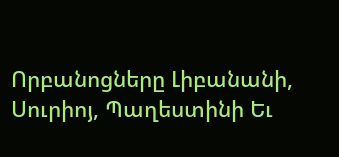Որբանոցները Լիբանանի, Սուրիոյ, Պաղեստինի Եւ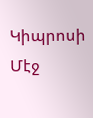Կիպրոսի Մէջ